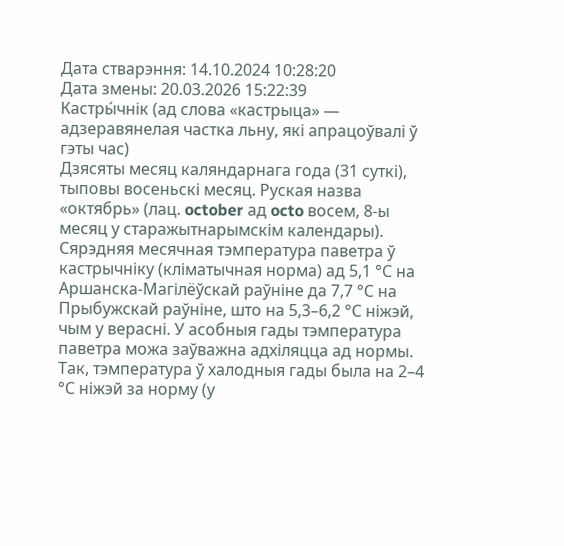Дата стварэння: 14.10.2024 10:28:20
Дата змены: 20.03.2026 15:22:39
Кастры́чнік (ад слова «кастрыца» — адзеравянелая частка льну, які апрацоўвалі ў гэты час)
Дзясяты месяц каляндарнага года (31 суткі), тыповы восеньскі месяц. Руская назва «октябрь» (лац. october ад octo восем, 8‑ы месяц у старажытнарымскім календары).
Сярэдняя месячная тэмпература паветра ў кастрычніку (кліматычная норма) ад 5,1 °С на Аршанска-Магілёўскай раўніне да 7,7 °С на Прыбужскай раўніне, што на 5,3–6,2 °С ніжэй, чым у верасні. У асобныя гады тэмпература паветра можа заўважна адхіляцца ад нормы. Так, тэмпература ў халодныя гады была на 2–4 °С ніжэй за норму (у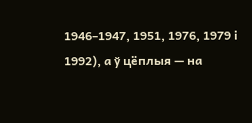1946–1947, 1951, 1976, 1979 і 1992), а ў цёплыя — на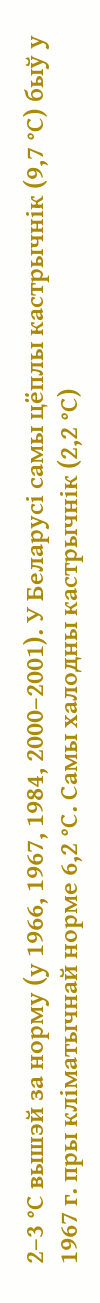2–3 °С вышэй за норму (у 1966, 1967, 1984, 2000–2001). У Беларусі самы цёплы кастрычнік (9,7 °С) быў у 1967 г. пры кліматычнай норме 6,2 °С. Самы халодны кастрычнік (2,2 °С)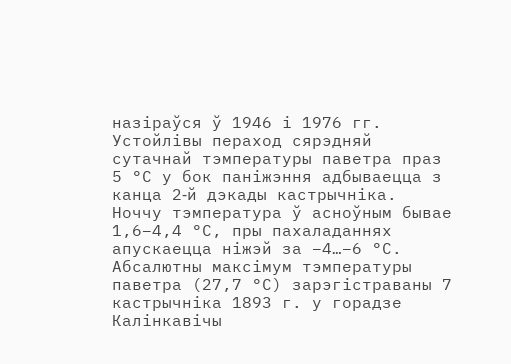назіраўся ў 1946 і 1976 гг.
Устойлівы пераход сярэдняй сутачнай тэмпературы паветра праз 5 °С у бок паніжэння адбываецца з канца 2‑й дэкады кастрычніка. Ноччу тэмпература ў асноўным бывае 1,6–4,4 °С, пры пахаладаннях апускаецца ніжэй за −4…−6 °С.
Абсалютны максімум тэмпературы паветра (27,7 °С) зарэгістраваны 7 кастрычніка 1893 г. у горадзе Калінкавічы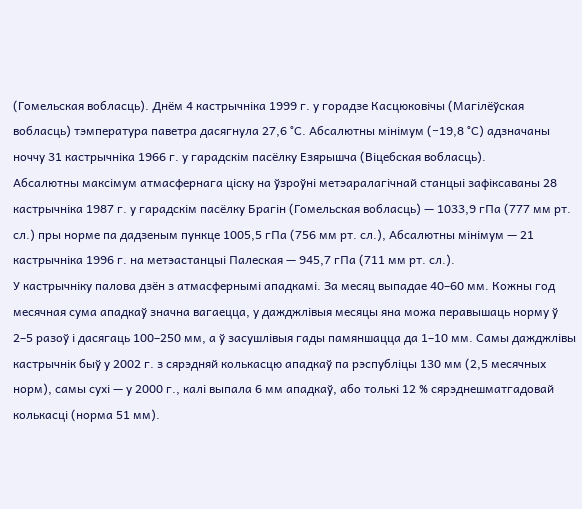(Гомельская вобласць). Днём 4 кастрычніка 1999 г. у горадзе Касцюковічы (Магілёўская вобласць) тэмпература паветра дасягнула 27,6 °С. Абсалютны мінімум (−19,8 °С) адзначаны ноччу 31 кастрычніка 1966 г. у гарадскім пасёлку Езярышча (Віцебская вобласць).
Абсалютны максімум атмасфернага ціску на ўзроўні метэаралагічнай станцыі зафіксаваны 28 кастрычніка 1987 г. у гарадскім пасёлку Брагін (Гомельская вобласць) — 1033,9 гПа (777 мм рт. сл.) пры норме па дадзеным пункце 1005,5 гПа (756 мм рт. сл.), Абсалютны мінімум — 21 кастрычніка 1996 г. на метэастанцыі Палеская — 945,7 гПа (711 мм рт. сл.).
У кастрычніку палова дзён з атмасфернымі ападкамі. За месяц выпадае 40–60 мм. Кожны год месячная сума ападкаў значна вагаецца, у дажджлівыя месяцы яна можа перавышаць норму ў 2–5 разоў і дасягаць 100–250 мм, а ў засушлівыя гады памяншацца да 1–10 мм. Самы дажджлівы кастрычнік быў у 2002 г. з сярэдняй колькасцю ападкаў па рэспубліцы 130 мм (2,5 месячных норм), самы сухі — у 2000 г., калі выпала 6 мм ападкаў, або толькі 12 % сярэднешматгадовай колькасці (норма 51 мм).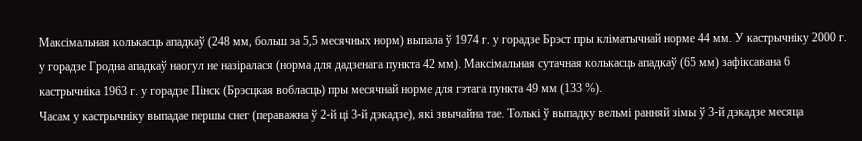Максімальная колькасць ападкаў (248 мм, больш за 5,5 месячных норм) выпала ў 1974 г. у горадзе Брэст пры кліматычнай норме 44 мм. У кастрычніку 2000 г. у горадзе Гродна ападкаў наогул не назіралася (норма для дадзенага пункта 42 мм). Максімальная сутачная колькасць ападкаў (65 мм) зафіксавана 6 кастрычніка 1963 г. у горадзе Пінск (Брэсцкая вобласць) пры месячнай норме для гэтага пункта 49 мм (133 %).
Часам у кастрычніку выпадае першы снег (пераважна ў 2‑й ці 3‑й дэкадзе), які звычайна тае. Толькі ў выпадку вельмі ранняй зімы ў 3‑й дэкадзе месяца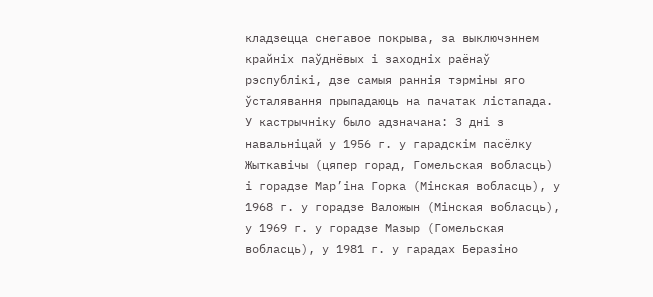кладзецца снегавое покрыва, за выключэннем крайніх паўднёвых і заходніх раёнаў рэспублікі, дзе самыя раннія тэрміны яго ўсталявання прыпадаюць на пачатак лістапада.
У кастрычніку было адзначана: 3 дні з навальніцай у 1956 г. у гарадскім пасёлку Жыткавічы (цяпер горад, Гомельская вобласць) і горадзе Мар’іна Горка (Мінская вобласць), у 1968 г. у горадзе Валожын (Мінская вобласць), у 1969 г. у горадзе Мазыр (Гомельская вобласць), у 1981 г. у гарадах Беразіно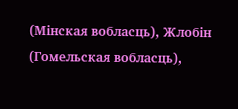(Мінская вобласць), Жлобін (Гомельская вобласць),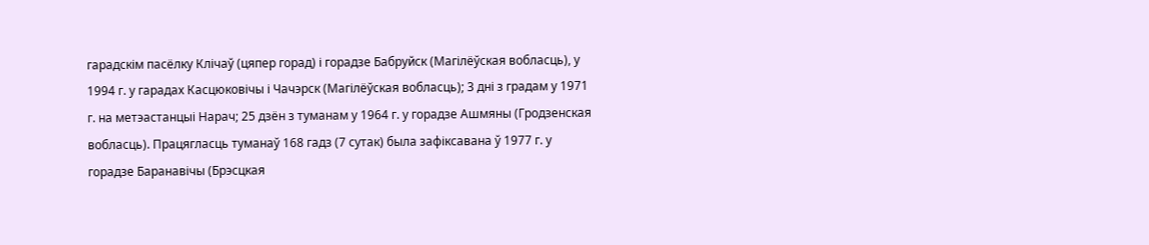гарадскім пасёлку Клічаў (цяпер горад) і горадзе Бабруйск (Магілёўская вобласць), у 1994 г. у гарадах Касцюковічы і Чачэрск (Магілёўская вобласць); 3 дні з градам у 1971 г. на метэастанцыі Нарач; 25 дзён з туманам у 1964 г. у горадзе Ашмяны (Гродзенская вобласць). Працягласць туманаў 168 гадз (7 сутак) была зафіксавана ў 1977 г. у горадзе Баранавічы (Брэсцкая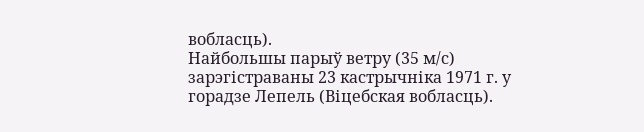вобласць).
Найбольшы парыў ветру (35 м/с) зарэгістраваны 23 кастрычніка 1971 г. у горадзе Лепель (Віцебская вобласць).